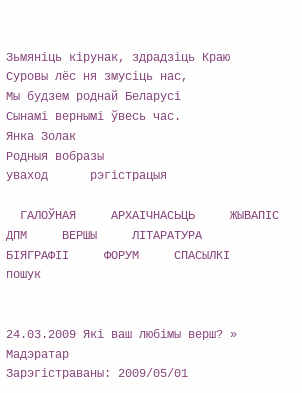Зьмяніць кірунак, здрадзіць Краю
Суровы лёс ня змусіць нас,
Мы будзем роднай Беларусі
Сынамі вернымі ўвесь час.
Янка Золак
Родныя вобразы
уваход      рэгiстрацыя

  ГАЛОЎНАЯ     АРХАІЧНАСЬЦЬ     ЖЫВАПІС     ДПМ     ВЕРШЫ     ЛІТАРАТУРА     БІЯГРАФІІ     ФОРУМ     СПАСЫЛКІ
пошук


24.03.2009 Які ваш любімы верш? »
Мадэратар
Зарэгістраваны: 2009/05/01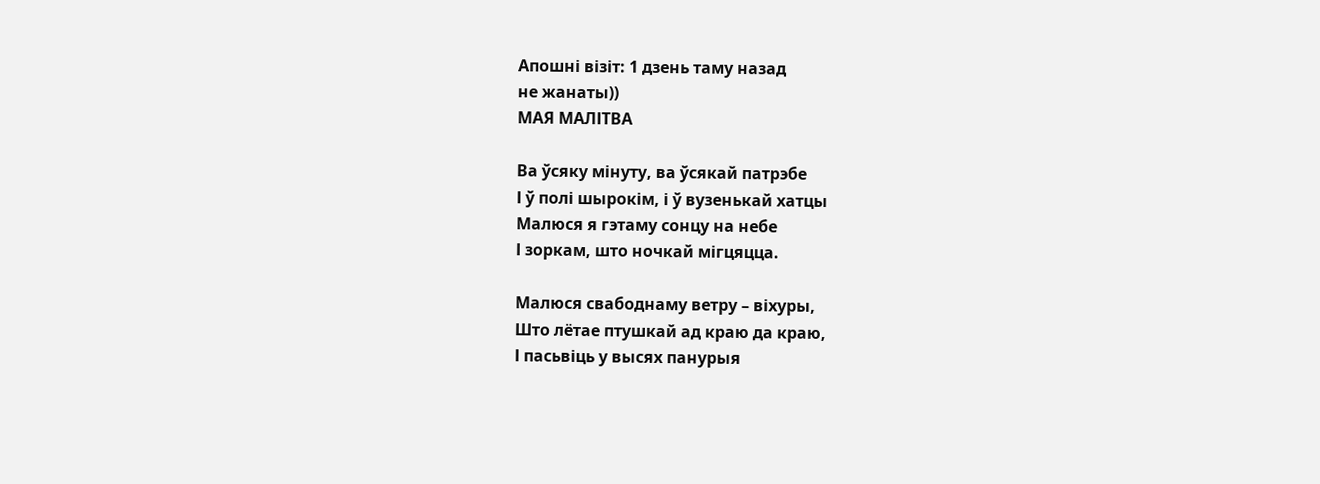Апошні візіт: 1 дзень таму назад
не жанаты))
МАЯ МАЛІТВА

Ва ўсяку мінуту, ва ўсякай патрэбе
І ў полі шырокім, і ў вузенькай хатцы
Малюся я гэтаму сонцу на небе
І зоркам, што ночкай мігцяцца.

Малюся свабоднаму ветру – віхуры,
Што лётае птушкай ад краю да краю,
І пасьвіць у высях панурыя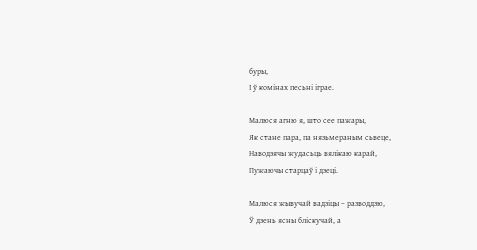буры,
І ў комінах песьні іграе.

Малюся агню я, што сее пажары,
Як стане пара, па нязьмераным сьвеце,
Наводзячы жудасьць вялікаю карай,
Пужаючы старцаў і дзеці.

Малюся жывучай вадзіцы – разводдзю,
Ў дзень ясны бліскучай, а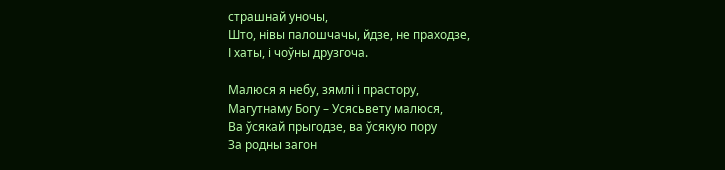страшнай уночы,
Што, нівы палошчачы, йдзе, не праходзе,
І хаты, і чоўны друзгоча.

Малюся я небу, зямлі і прастору,
Магутнаму Богу – Усясьвету малюся,
Ва ўсякай прыгодзе, ва ўсякую пору
За родны загон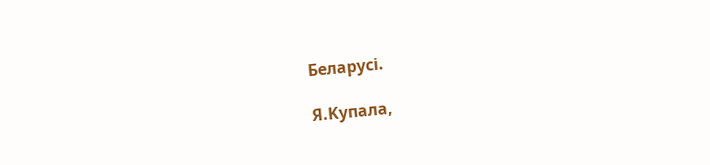Беларусі.

Я.Kупала,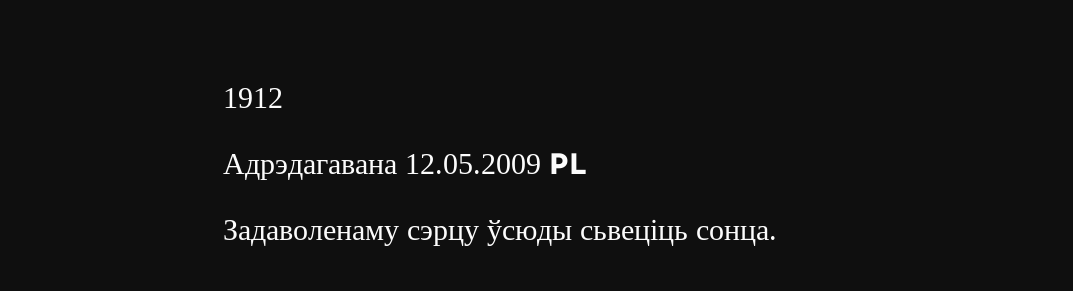1912

Адрэдагавана 12.05.2009 PL

Задаволенаму сэрцу ўсюды сьвеціць сонца.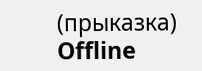(прыказка)
Offline